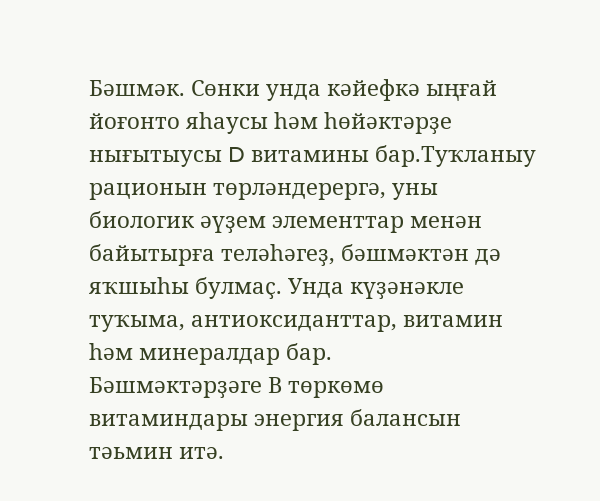Бәшмәк. Сөнки унда кәйефкә ыңғай йоғонто яһаусы һәм һөйәктәрҙе нығытыусы D витамины бар.Туҡланыу рационын төрләндерергә, уны биологик әүҙем элементтар менән байытырға теләһәгеҙ, бәшмәктән дә яҡшыһы булмаҫ. Унда күҙәнәкле туҡыма, антиоксиданттар, витамин һәм минералдар бар.
Бәшмәктәрҙәге В төркөмө витаминдары энергия балансын тәьмин итә.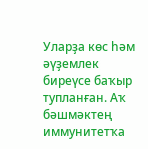Уларҙа көс һәм әүҙемлек биреүсе баҡыр тупланған. Аҡ бәшмәктең иммунитетҡа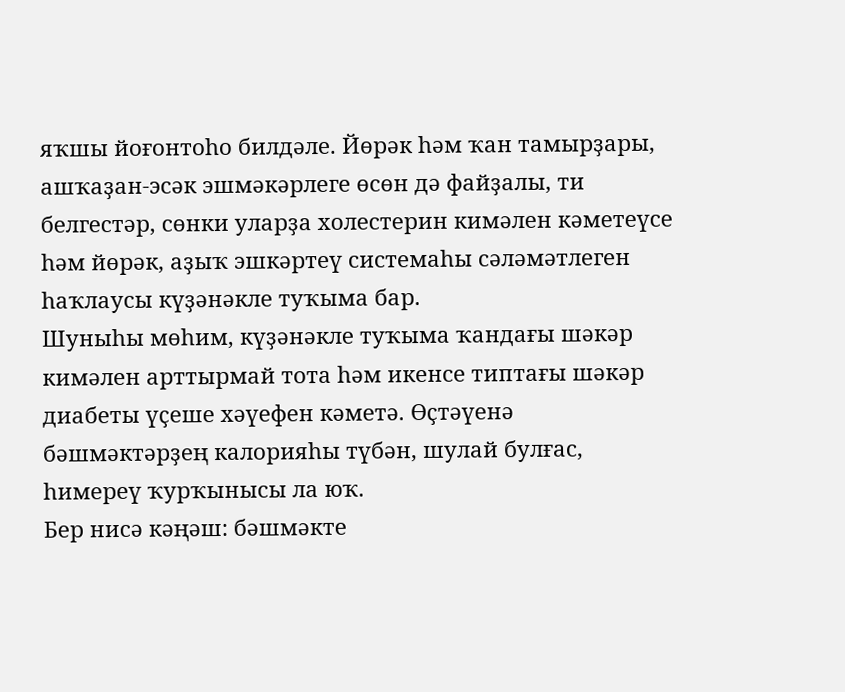яҡшы йоғонтоһо билдәле. Йөрәк һәм ҡан тамырҙары, ашҡаҙан-эсәк эшмәкәрлеге өсөн дә файҙалы, ти белгестәр, сөнки уларҙа холестерин кимәлен кәметеүсе һәм йөрәк, аҙыҡ эшкәртеү системаһы сәләмәтлеген һаҡлаусы күҙәнәкле туҡыма бар.
Шуныһы мөһим, күҙәнәкле туҡыма ҡандағы шәкәр кимәлен арттырмай тота һәм икенсе типтағы шәкәр диабеты үҫеше хәүефен кәметә. Өҫтәүенә бәшмәктәрҙең калорияһы түбән, шулай булғас, һимереү ҡурҡынысы ла юҡ.
Бер нисә кәңәш: бәшмәкте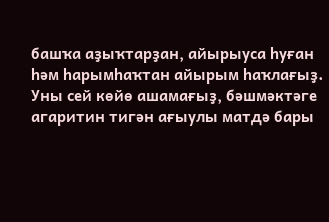башҡа аҙыҡтарҙан, айырыуса һуған һәм һарымһаҡтан айырым һаҡлағыҙ. Уны сей көйө ашамағыҙ, бәшмәктәге агаритин тигән ағыулы матдә бары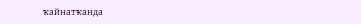ҡайнатҡанда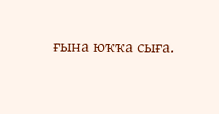ғына юҡҡа сыға.